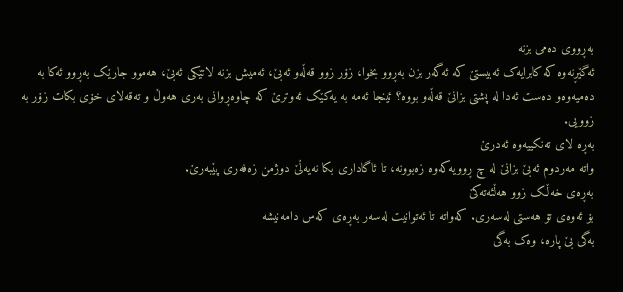بەڕووى دەمى بزنە
ئەگێڕنەوە کە کابرایەک ئەبیستێ کە ئەگەر بزن بەڕوو بخوا، زۆر زوو قەڵەو ئەبێ، ئەمیش بزنە لاتێکى ئەبێ، هەموو جارێک بەڕوو ئەکا بە دەمیەوەو دەست ئەدا لە پشتى بزانێ قەڵەو بووە؟ ئینجا ئەمە بە یەکێک ئەوترێ کە چاوەڕوانى بەرى هەوڵ و تەقەلاى خۆى بکات زۆر بە زوویى.
بەڕە لای تەنکییەوە ئەدرێ
واتە مەردوم ئەبێ بزانێ لە چ ڕوویەکەوە زەبوونە، تا ئاگادارى بکا نەیەڵێ دوژمن زەفەرى پێبەرێ.
بەڕەی خەڵک زوو هەڵئەتەکێ
بۆ ئەوەى تۆ هەستى لەسەرى. کەواتە تا ئەتوانیت لەسەر بەڕەى کەس دامەنیشە
بەگى بێ پارە، وەک بەگى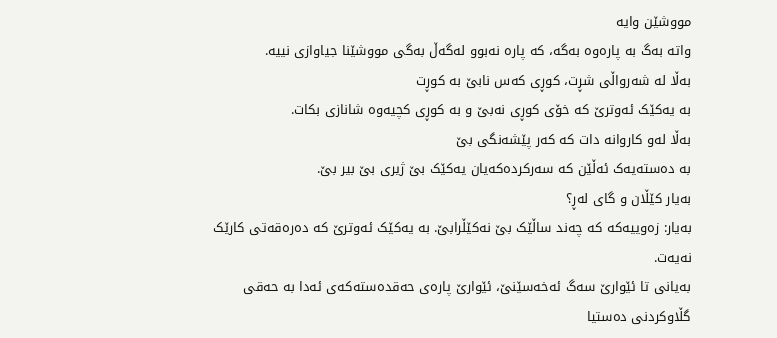مووشێن وایە
واتە بەگ بە پارەوە بەگە، کە پارە نەبوو لەگەڵ بەگى مووشێنا جیاوازى نییە.
بەڵا لە شەرواڵى شڕت، کوڕى کەس نابێ بە کوڕت
بە یەکێک ئەوترێ کە خۆى کوڕى نەبێ و بە کوڕى کچیەوە شانازى بکات.
بەڵا لەو کاروانە دات کە کەر پێشەنگى بێ
بە دەستەیەک ئەڵێن کە سەرکردەکەیان یەکێک بێ ژیرى بێ بیر بێ.
بەیار کێڵان و گاى لەڕ؟
بەیار: زەوییەکە کە چەند ساڵێک بێ نەکێڵرابێ. بە یەکێک ئەوترێ کە دەرەقەتى کارێک نەیەت.
بەیانى تا ئێوارێ سەگ ئەخەسێنێ، ئێوارێ پارەى حەقدەستەکەى ئەدا بە حەقى گڵاوکردنى دەستیا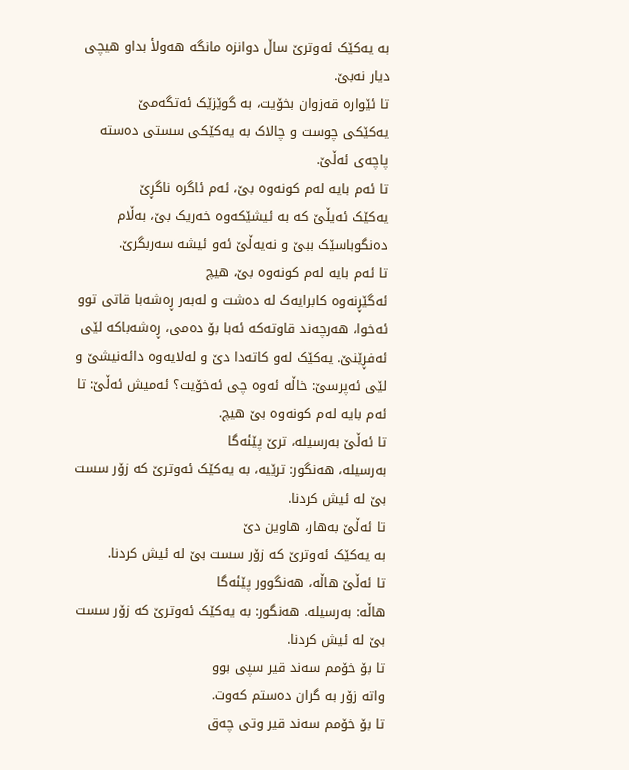بە یەکێک ئەوترێ ساڵ دوانزە مانگە هەولأ بداو هیچى دیار نەبێ.
تا ئێوارە قەزوان بخۆیت، بە گوێزێک ئەتگەمێ
یەکێکى چوست و چالاک بە یەکێکى سستى دەستە پاچەى ئەڵێ.
تا ئەم بایە لەم کونەوە بێ، ئەم ئاگرە ناگڕێ
یەکێک ئەیڵێ کە بە ئیشێکەوە خەریک بێ، بەڵام دەنگوباسێک ببێ و نەیەڵێ ئەو ئیشە سەربگرێ.
تا ئەم بایە لەم کونەوە بێ، هیچ
ئەگێڕنەوە کابرایەک لە دەشت و لەبەر ڕەشەبا قاتى توو ئەخوا، هەرچەند قاوتەکە ئەبا بۆ دەمى، ڕەشەباکە لێى ئەفڕێنێ. یەکێک لەو کاتەدا دێ و لەلایەوە دائەنیشێ و لێى ئەپرسێ: خاڵە ئەوە چى ئەخۆیت؟ ئەمیش ئەڵێ: تا ئەم بایە لەم کونەوە بێ هیچ.
تا ئەڵێ بەرسیلە، ترێ پێئەگا
بەرسیلە، هەنگور: ترێیە، بە یەکێک ئەوترێ کە زۆر سست بێ لە ئیش کردنا.
تا ئەڵێ بەهار، هاوین دێ
بە یەکێک ئەوترێ کە زۆر سست بێ لە ئیش کردنا.
تا ئەڵێ هاڵە، هەنگوور پێئەگا
هاڵە: بەرسیلە. هەنگور: بە یەکێک ئەوترێ کە زۆر سست بێ لە ئیش کردنا.
تا بۆ خۆمم سەند قیر سپى بوو
واتە زۆر بە گران دەستم کەوت.
تا بۆ خۆمم سەند قیر وتى چەق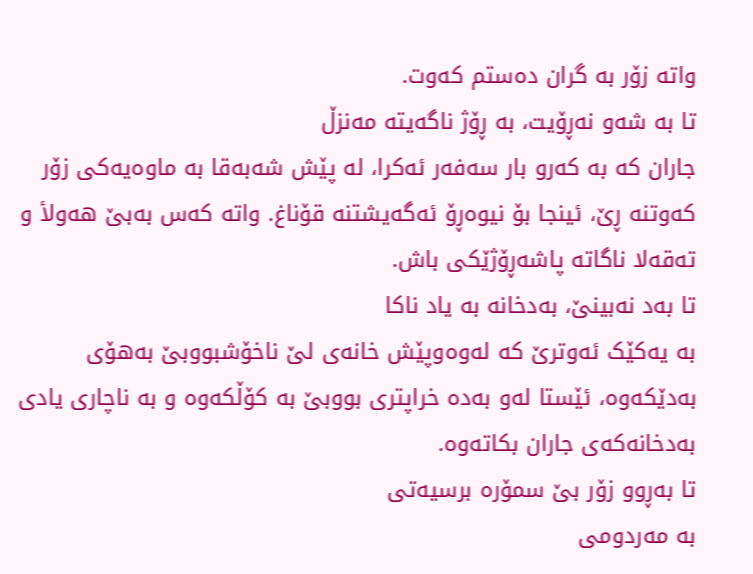واتە زۆر بە گران دەستم کەوت.
تا بە شەو نەڕۆیت، بە ڕۆژ ناگەیتە مەنزڵ
جاران کە بە کەرو بار سەفەر ئەکرا، لە پێش شەبەقا بە ماوەیەکى زۆر کەوتنە ڕێ، ئینجا بۆ نیوەڕۆ ئەگەیشتنە قۆناغ. واتە کەس بەبێ هەولأ و تەقەلا ناگاتە پاشەڕۆژێکى باش.
تا بەد نەبینێ، بەدخانە بە یاد ناکا
بە یەکێک ئەوترێ کە لەوەوپێش خانەى لێ ناخۆشبووبێ بەهۆى بەدێکەوە، ئێستا لەو بەدە خراپترى بووبێ بە کۆڵکەوە و بە ناچارى یادى بەدخانەکەى جاران بکاتەوە.
تا بەڕوو زۆر بێ سمۆرە برسیەتى
بە مەردومى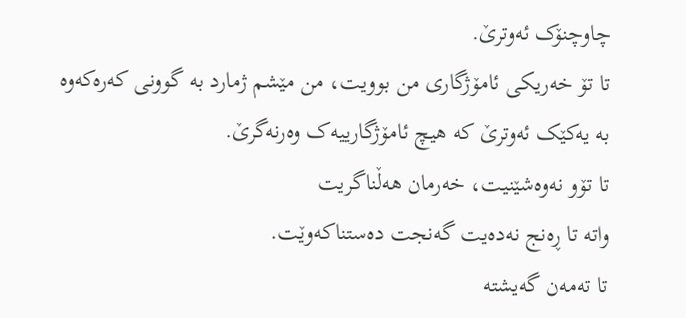چاوچنۆک ئەوترێ.
تا تۆ خەریکى ئامۆژگارى من بوویت، من مێشم ژمارد بە گوونى کەرەکەوە
بە یەکێک ئەوترێ کە هیچ ئامۆژگارییەک وەرنەگرێ.
تا تۆو نەوەشێنیت، خەرمان هەڵناگریت
واتە تا ڕەنج نەدەیت گەنجت دەستناکەوێت.
تا تەمەن گەیشتە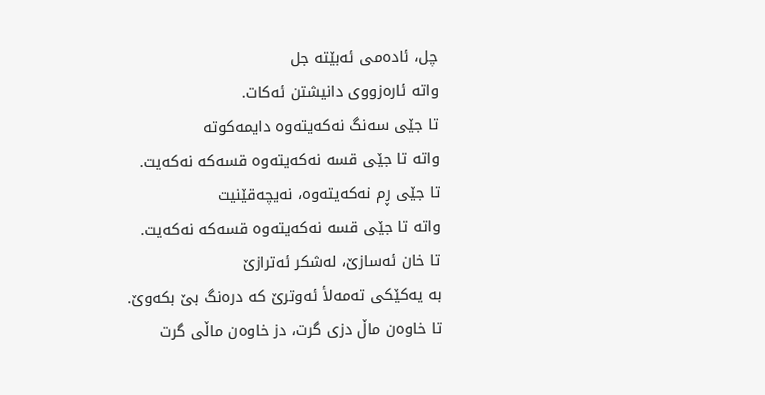چل، ئادەمى ئەبێتە جل
واتە ئارەزووى دانیشتن ئەکات.
تا جێى سەنگ نەکەیتەوە دایمەکوتە
واتە تا جێى قسە نەکەیتەوە قسەکە نەکەیت.
تا جێى ڕم نەکەیتەوە، نەیچەقێنیت
واتە تا جێى قسە نەکەیتەوە قسەکە نەکەیت.
تا خان ئەسازێ، لەشکر ئەترازێ
بە یەکێکى تەمەلأ ئەوترێ کە درەنگ بێ بکەوێ.
تا خاوەن ماڵ دزى گرت، دز خاوەن ماڵى گرت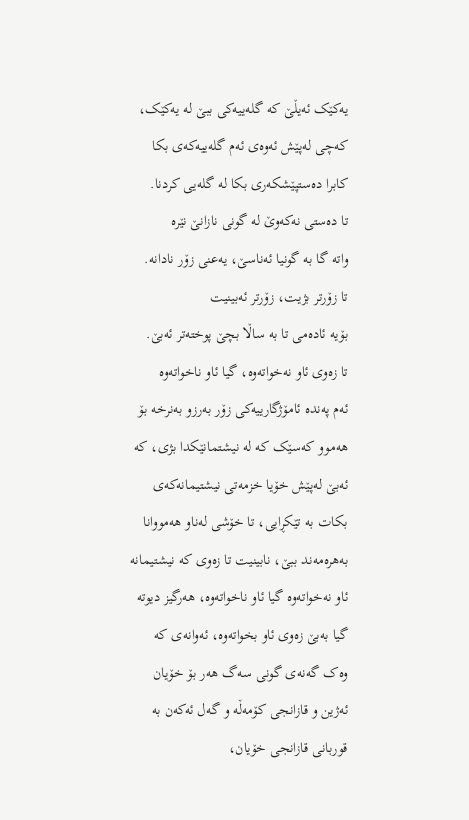یەکێک ئەیڵێ کە گلەییەکى ببێ لە یەکێک، کەچى لەپێش ئەوەى ئەم گلەییەکەى بکا کابرا دەستپێشکەرى بکا لە گلەیى کردنا.
تا دەستى نەکەوێ لە گونى نازانێ نێرە
واتە گا بە گونیا ئەناسێ، یەعنى زۆر نادانە.
تا زۆرتر بژیت، زۆرتر ئەبینیت
بۆیە ئادەمى تا بە ساڵا بچێ پوختەتر ئەبێ.
تا زەوى ئاو نەخواتەوە، گیا ئاو ناخواتەوە
ئەم پەندە ئامۆژگارییەکى زۆر بەرزو بەنرخە بۆ هەموو کەسێک کە لە نیشتمانێکدا بژى، کە ئەبێ لەپێش خۆیا خزمەتى نیشتیمانەکەى بکات بە تێکڕایى، تا خۆشى لەناو هەمووانا بەهرەمەند ببێ، نابینیت تا زەوى کە نیشتیمانە ئاو نەخواتەوە گیا ئاو ناخواتەوە، هەرگیز دیوتە گیا بەبێ زەوى ئاو بخواتەوە، ئەوانەى کە وەک گەنەى گونى سەگ هەر بۆ خۆیان ئەژین و قازانجى کۆمەڵە و گەل ئەکەن بە قوربانى قازانجى خۆیان،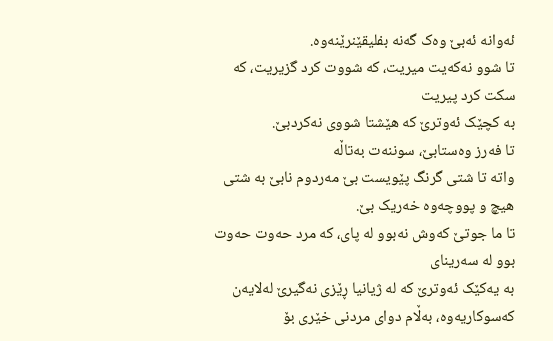ئەوانە ئەبێ وەک گەنە بفلیقێنرێنەوە.
تا شوو نەکەیت میریت، کە شووت کرد گزیریت، کە سکت کرد پیریت
بە کچێک ئەوترێ کە هێشتا شووى نەکردبێ.
تا فەرز وەستابێ، سوننەت بەتاڵە
واتە تا شتى گرنگ پێویست بێ مەردوم نابێ بە شتى هیچ و پووچەوە خەریک بێ.
تا ما جوتێ کەوش نەبوو لە پاى، کە مرد حەوت حەوت بوو لە سەریناى
بە یەکێک ئەوترێ کە لە ژیانیا ڕێزى نەگیرێ لەلایەن کەسوکاریەوە، بەڵام دواى مردنى خێرى بۆ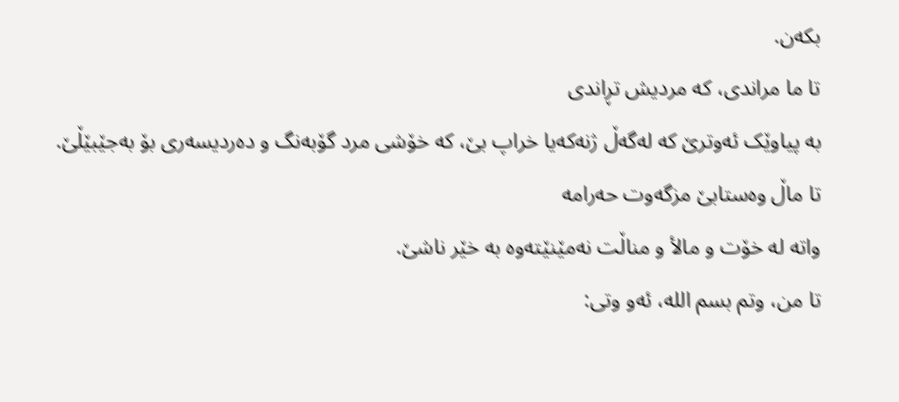بکەن.
تا ما مراندى، کە مردیش تڕاندى
بە پیاوێک ئەوترێ کە لەگەڵ ژنەکەیا خراپ بێ، کە خۆشى مرد گۆبەنگ و دەردیسەرى بۆ بەجێبێڵێ.
تا ماڵ وەستابێ مزگەوت حەرامە
واتە لە خۆت و مالأ و مناڵت نەمێنێتەوە بە خێر ناشێ.
تا من، وتم بسم الله، ئەو وتى: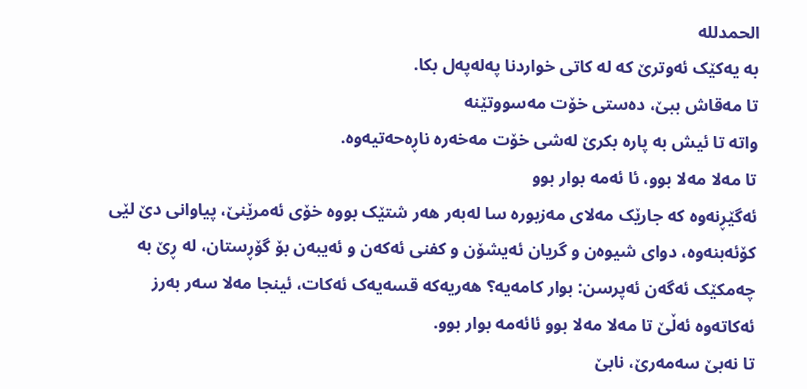الحمدلله
بە یەکێک ئەوترێ کە لە کاتى خواردنا پەلەپەل بکا.
تا مەقاش ببێ، دەستى خۆت مەسووتێنە
واتە تا ئیش بە پارە بکرێ لەشى خۆت مەخەرە ناڕەحەتیەوە.
تا مەلا مەلا بوو، ئا ئەمە بوار بوو
ئەگێڕنەوە کە جارێک مەلاى مەزبورە سا لەبەر هەر شتێک بووە خۆى ئەمرێنێ، پیاوانى دێ لێى کۆئەبنەوە، دواى شیوەن و گریان ئەیشۆن و کفنى ئەکەن و ئەیبەن بۆ گۆڕستان، لە ڕێ بە چەمکێک ئەگەن ئەپرسن: بوار کامەیە؟ هەریەکە قسەیەک ئەکات، ئینجا مەلا سەر بەرز ئەکاتەوە ئەڵێ تا مەلا مەلا بوو ئائەمە بوار بوو.
تا نەبێ سەمەرێ، نابێ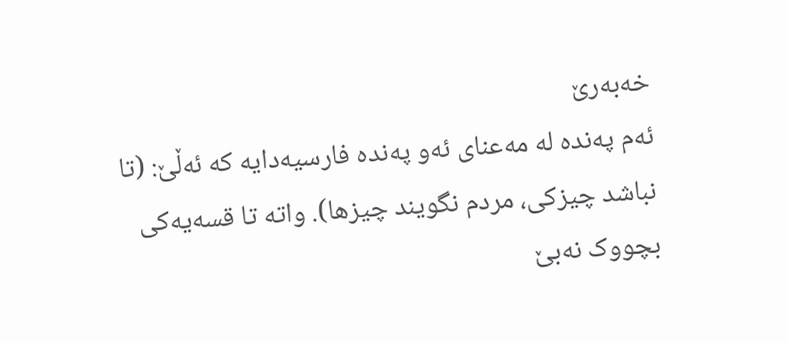خەبەرێ
ئەم پەندە لە مەعناى ئەو پەندە فارسیەدایە کە ئەڵێ: (تا نباشد چیزکى، مردم نگویند چیزها). واتە تا قسەیەکى بچووک نەبێ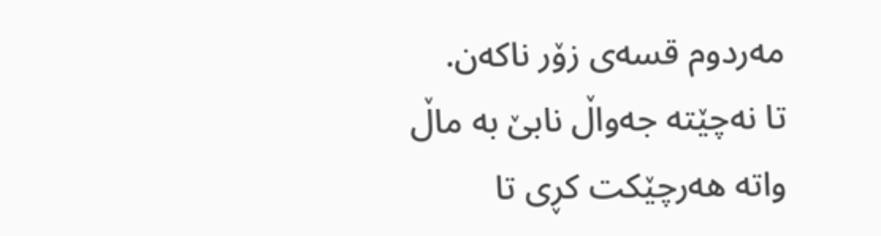مەردوم قسەى زۆر ناکەن.
تا نەچێتە جەواڵ نابێ بە ماڵ
واتە هەرچێکت کڕى تا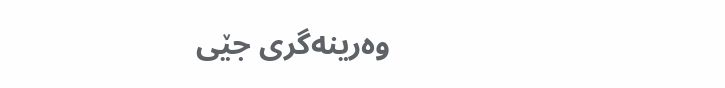وەرینەگرى جێى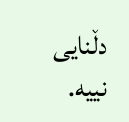دڵنایى نییە.